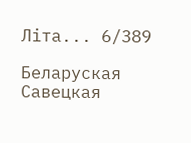Літа... 6/389

Беларуская Савецкая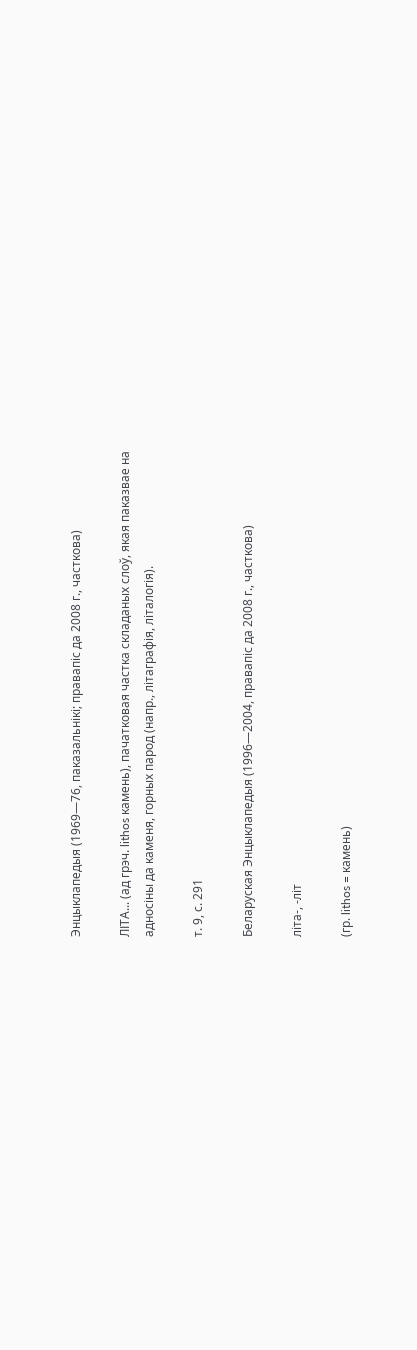Энцыклапедыя (1969—76, паказальнікі; правапіс да 2008 г., часткова)

ЛІТА... (ад грэч. lithos камень), пачатковая частка складаных слоў, якая паказвае на адносіны да каменя, горных парод (напр., літаграфія, літалогія).

т. 9, с. 291

Беларуская Энцыклапедыя (1996—2004, правапіс да 2008 г., часткова)

літа-, -літ

(гр. lithos = камень)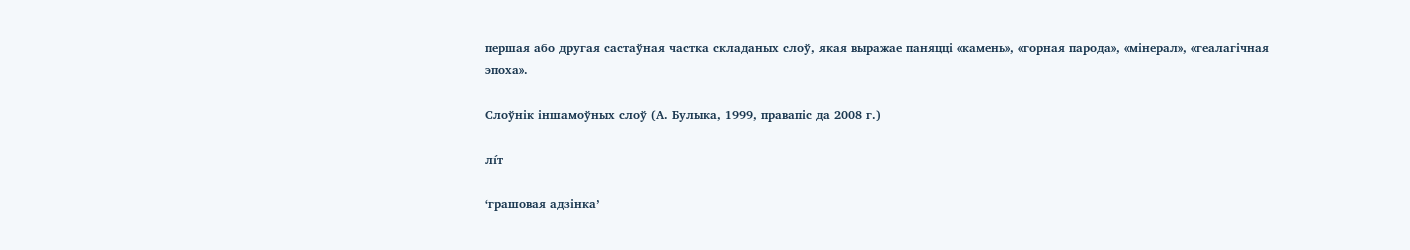першая або другая састаўная частка складаных слоў, якая выражае паняцці «камень», «горная парода», «мінерал», «геалагічная эпоха».

Слоўнік іншамоўных слоў (А. Булыка, 1999, правапіс да 2008 г.)

лі́т

‘грашовая адзінка’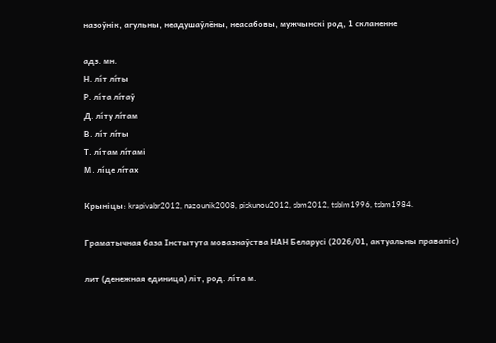назоўнік, агульны, неадушаўлёны, неасабовы, мужчынскі род, 1 скланенне

адз. мн.
Н. лі́т лі́ты
Р. лі́та лі́таў
Д. лі́ту лі́там
В. лі́т лі́ты
Т. лі́там лі́тамі
М. лі́це лі́тах

Крыніцы: krapivabr2012, nazounik2008, piskunou2012, sbm2012, tsblm1996, tsbm1984.

Граматычная база Інстытута мовазнаўства НАН Беларусі (2026/01, актуальны правапіс)

лит (денежная единица) літ, род. лі́та м.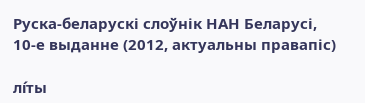Руска-беларускі слоўнік НАН Беларусі, 10-е выданне (2012, актуальны правапіс)

лі́ты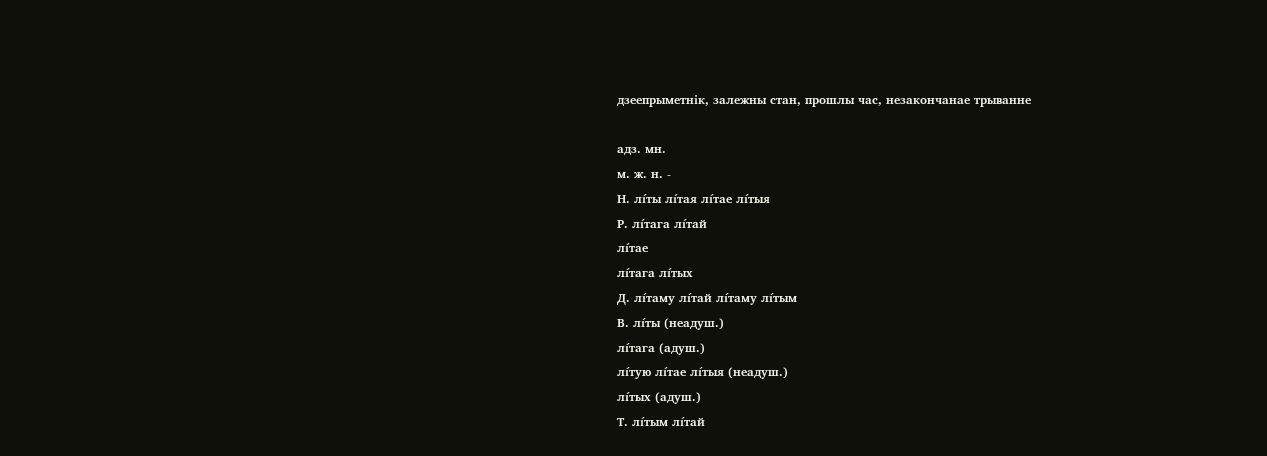дзеепрыметнік, залежны стан, прошлы час, незакончанае трыванне

адз. мн.
м. ж. н. -
Н. лі́ты лі́тая лі́тае лі́тыя
Р. лі́тага лі́тай
лі́тае
лі́тага лі́тых
Д. лі́таму лі́тай лі́таму лі́тым
В. лі́ты (неадуш.)
лі́тага (адуш.)
лі́тую лі́тае лі́тыя (неадуш.)
лі́тых (адуш.)
Т. лі́тым лі́тай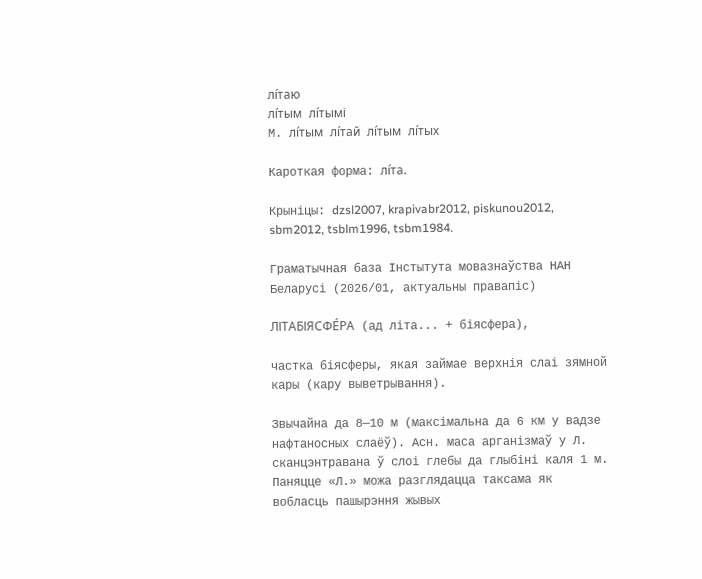лі́таю
лі́тым лі́тымі
М. лі́тым лі́тай лі́тым лі́тых

Кароткая форма: лі́та.

Крыніцы: dzsl2007, krapivabr2012, piskunou2012, sbm2012, tsblm1996, tsbm1984.

Граматычная база Інстытута мовазнаўства НАН Беларусі (2026/01, актуальны правапіс)

ЛІТАБІЯСФЕ́РА (ад літа... + біясфера),

частка біясферы, якая займае верхнія слаі зямной кары (кару выветрывання).

Звычайна да 8—10 м (максімальна да 6 км у вадзе нафтаносных слаёў). Асн. маса арганізмаў у Л. сканцэнтравана ў слоі глебы да глыбіні каля 1 м. Паняцце «Л.» можа разглядацца таксама як вобласць пашырэння жывых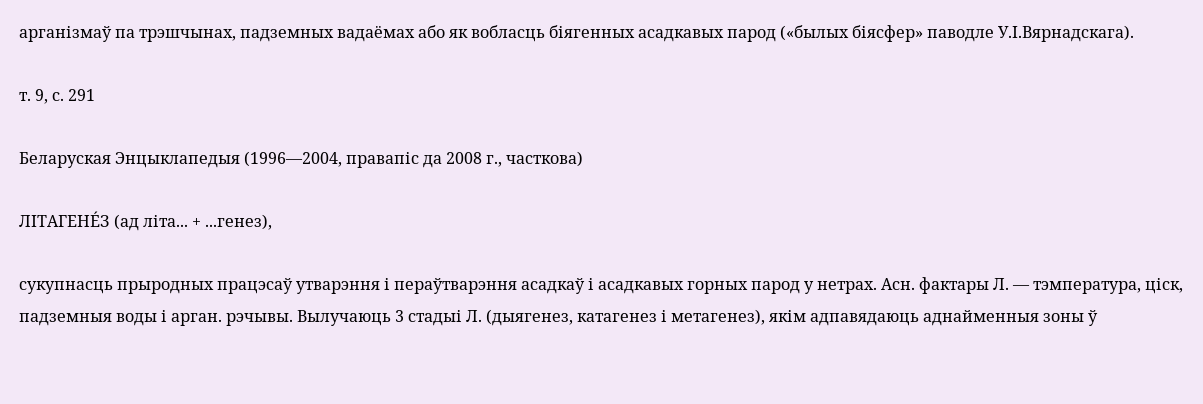арганізмаў па трэшчынах, падземных вадаёмах або як вобласць біягенных асадкавых парод («былых біясфер» паводле У.І.Вярнадскага).

т. 9, с. 291

Беларуская Энцыклапедыя (1996—2004, правапіс да 2008 г., часткова)

ЛІТАГЕНЕ́З (ад літа... + ...генез),

сукупнасць прыродных працэсаў утварэння і пераўтварэння асадкаў і асадкавых горных парод у нетрах. Асн. фактары Л. — тэмпература, ціск, падземныя воды і арган. рэчывы. Вылучаюць 3 стадыі Л. (дыягенез, катагенез і метагенез), якім адпавядаюць аднайменныя зоны ў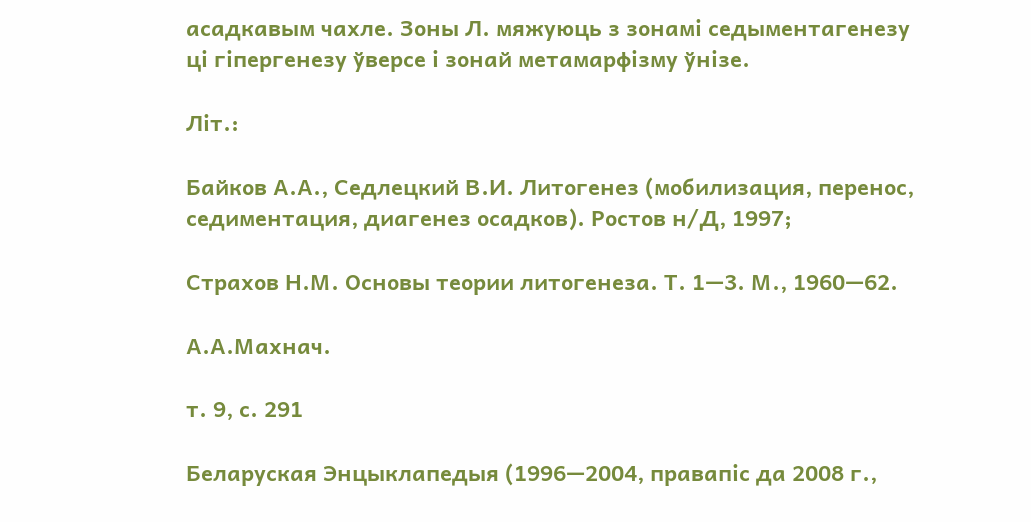асадкавым чахле. Зоны Л. мяжуюць з зонамі седыментагенезу ці гіпергенезу ўверсе і зонай метамарфізму ўнізе.

Літ.:

Байков А.А., Седлецкий В.И. Литогенез (мобилизация, перенос, седиментация, диагенез осадков). Ростов н/Д, 1997;

Страхов Н.М. Основы теории литогенеза. Т. 1—3. М., 1960—62.

А.А.Махнач.

т. 9, с. 291

Беларуская Энцыклапедыя (1996—2004, правапіс да 2008 г.,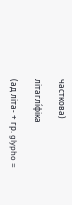часткова)

літаглі́фіка

(ад літа- + гр. glypho =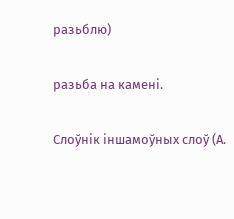разьблю)

разьба на камені.

Слоўнік іншамоўных слоў (А.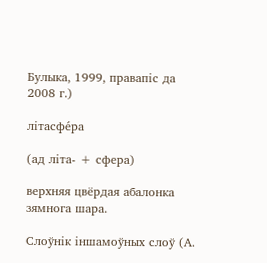Булыка, 1999, правапіс да 2008 г.)

літасфе́ра

(ад літа- + сфера)

верхняя цвёрдая абалонка зямнога шара.

Слоўнік іншамоўных слоў (А.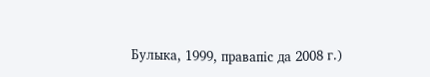Булыка, 1999, правапіс да 2008 г.)